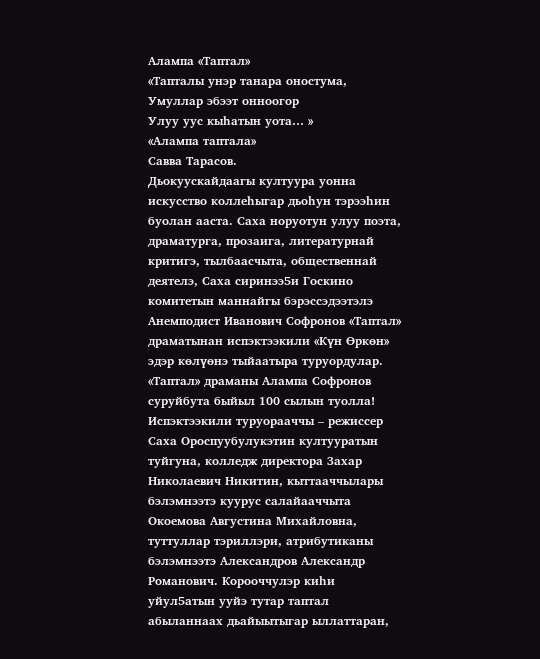Алампа «Таптал»
«Тапталы унэр танара оностума,
Умуллар эбээт онноогор
Улуу уус кыhатын уота… »
«Алампа таптала»
Савва Тарасов.
Дьокуускайдаагы култуура уонна искусство коллеhыгар дьоhун тэрээhин буолан ааста. Саха норуотун улуу поэта, драматурга, прозаига, литературнай критигэ, тылбаасчыта, общественнай деятелэ, Саха сиринээ5и Госкино комитетын маннайгы бэрэссэдээтэлэ Анемподист Иванович Софронов «Таптал» драматынан испэктээкили «Күн Өркөн» эдэр көлүөнэ тыйаатыра туруордулар. «Таптал» драманы Алампа Софронов суруйбута быйыл 100 сылын туолла! Испэктээкили туруорааччы – режиссер Саха Ороспуубулукэтин култууратын туйгуна, колледж директора Захар Николаевич Никитин, кыттааччылары бэлэмнээтэ куурус салайааччыта Окоемова Августина Михайловна, туттуллар тэриллэри, атрибутиканы бэлэмнээтэ Александров Александр Романович. Корооччулэр киhи уйул5атын ууйэ тутар таптал абыланнаах дьайыытыгар ыллаттаран,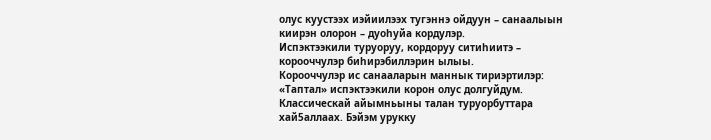олус куустээх иэйиилээх тугэннэ ойдуун – санаалыын киирэн олорон – дуоhуйа кордулэр.
Испэктээкили туруоруу, кордоруу ситиhиитэ – корооччулэр биhирэбиллэрин ылыы.
Корооччулэр ис санааларын маннык тириэртилэр:
«Таптал» испэктээкили корон олус долгуйдум. Классическай айымньыны талан туруорбуттара хай5аллаах. Бэйэм урукку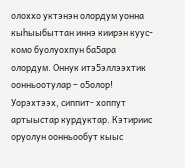олоххо уктэнэн олордум уонна кыhыыбыттан иннэ киирэн куус-комо буолуохпун ба5ара олордум. Оннук итэ5эллээхтик оонньоотулар – о5олор! Уорэхтээх, сиппит- хоппут артыыстар курдуктар. Кэтириис оруолун оонньообут кыыс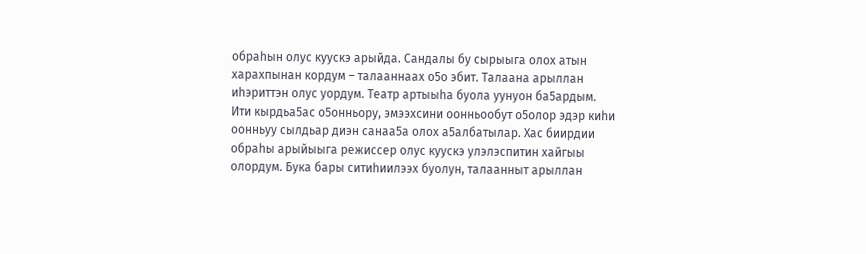обраhын олус куускэ арыйда. Сандалы бу сырыыга олох атын харахпынан кордум – талааннаах о5о эбит. Талаана арыллан иhэриттэн олус уордум. Театр артыыhа буола уунуон ба5ардым. Ити кырдьа5ас о5онньору, эмээхсини оонньообут о5олор эдэр киhи оонньуу сылдьар диэн санаа5а олох а5албатылар. Хас биирдии обраhы арыйыыга режиссер олус куускэ улэлэспитин хайгыы олордум. Бука бары ситиhиилээх буолун, талаанныт арыллан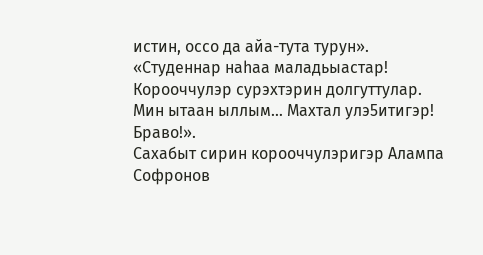истин, оссо да айа-тута турун».
«Студеннар наhаа маладьыастар! Корооччулэр сурэхтэрин долгуттулар. Мин ытаан ыллым… Махтал улэ5итигэр! Браво!».
Сахабыт сирин корооччулэригэр Алампа Софронов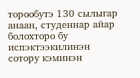торообутэ 130 сылыгар анаан, студеннар айар болохторо бу испэктээкилинэн сотору кэминэн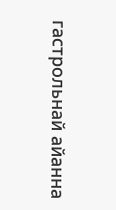гастрольнай айанна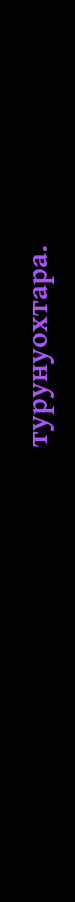турунуохтара.